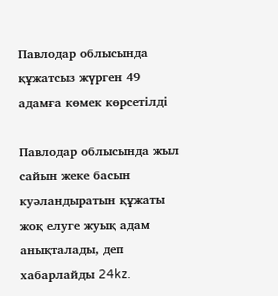Павлодар облысында құжатсыз жүрген 49 адамға көмек көрсетілді

Павлодар облысында жыл сайын жеке басын куәландыратын құжаты жоқ елуге жуық адам анықталады, деп хабарлайды 24kz.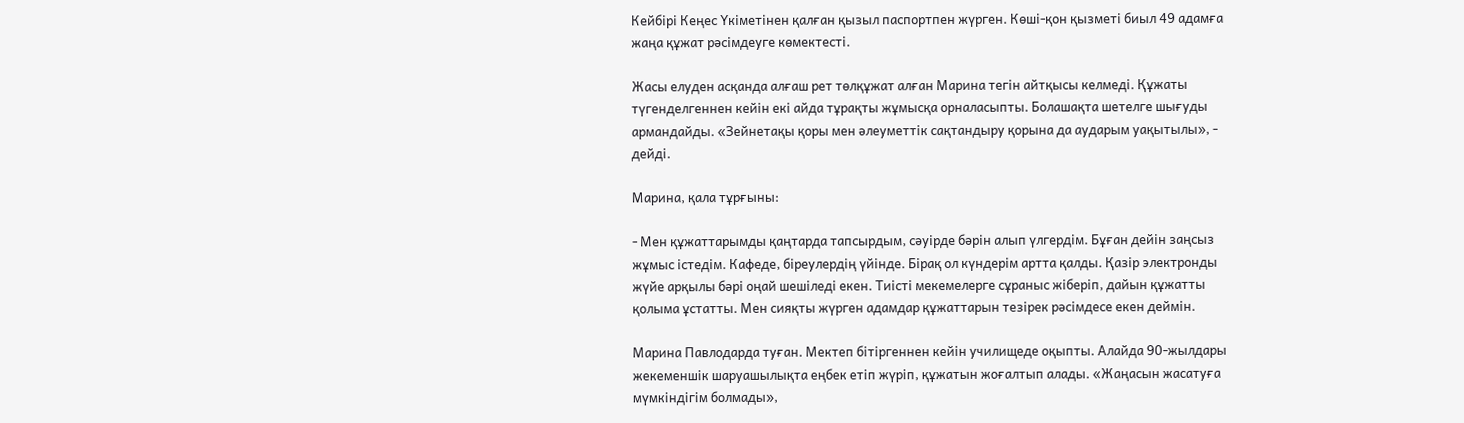Кейбірі Кеңес Үкіметінен қалған қызыл паспортпен жүрген. Көші-қон қызметі биыл 49 адамға жаңа құжат рәсімдеуге көмектесті.

Жасы елуден асқанда алғаш рет төлқұжат алған Марина тегін айтқысы келмеді. Құжаты түгенделгеннен кейін екі айда тұрақты жұмысқа орналасыпты. Болашақта шетелге шығуды армандайды. «Зейнетақы қоры мен әлеуметтік сақтандыру қорына да аударым уақытылы», - дейді.

Марина, қала тұрғыны:

- Мен құжаттарымды қаңтарда тапсырдым, сәуірде бәрін алып үлгердім. Бұған дейін заңсыз жұмыс істедім. Кафеде, біреулердің үйінде. Бірақ ол күндерім артта қалды. Қазір электронды жүйе арқылы бәрі оңай шешіледі екен. Тиісті мекемелерге сұраныс жіберіп, дайын құжатты қолыма ұстатты. Мен сияқты жүрген адамдар құжаттарын тезірек рәсімдесе екен деймін.

Марина Павлодарда туған. Мектеп бітіргеннен кейін училищеде оқыпты. Алайда 90-жылдары жекеменшік шаруашылықта еңбек етіп жүріп, құжатын жоғалтып алады. «Жаңасын жасатуға мүмкіндігім болмады»,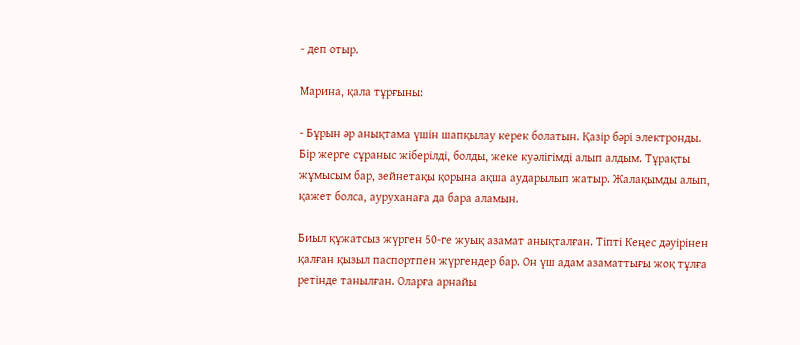- деп отыр.

Марина, қала тұрғыны:

- Бұрын әр анықтама үшін шапқылау керек болатын. Қазір бәрі электронды. Бір жерге сұраныс жіберілді, болды, жеке куәлігімді алып алдым. Тұрақты жұмысым бар, зейнетақы қорына ақша аударылып жатыр. Жалақымды алып, қажет болса, ауруханаға да бара аламын.

Биыл құжатсыз жүрген 50-ге жуық азамат анықталған. Тіпті Кеңес дәуірінен қалған қызыл паспортпен жүргендер бар. Он үш адам азаматтығы жоқ тұлға ретінде танылған. Оларға арнайы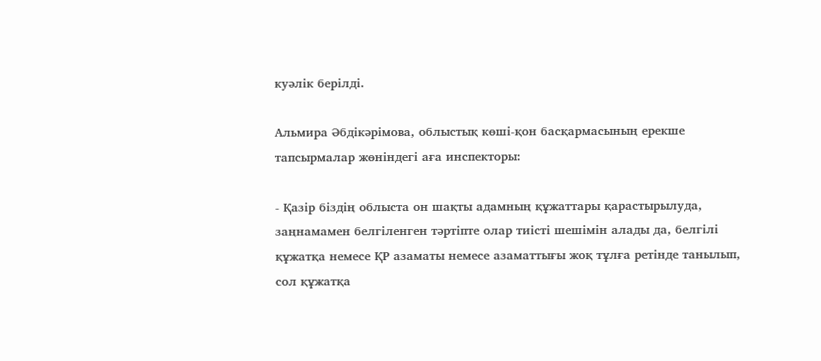куәлік берілді.

Альмира Әбдікәрімова, облыстық көші-қон басқармасының ерекше тапсырмалар жөніндегі аға инспекторы:

- Қазір біздің облыста он шақты адамның құжаттары қарастырылуда, заңнамамен белгіленген тәртіпте олар тиісті шешімін алады да, белгілі құжатқа немесе ҚР азаматы немесе азаматтығы жоқ тұлға ретінде танылып, сол құжатқа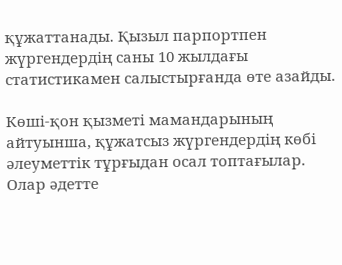құжаттанады. Қызыл парпортпен жүргендердің саны 10 жылдағы статистикамен салыстырғанда өте азайды.

Көші-қон қызметі мамандарының айтуынша, құжатсыз жүргендердің көбі әлеуметтік тұрғыдан осал топтағылар. Олар әдетте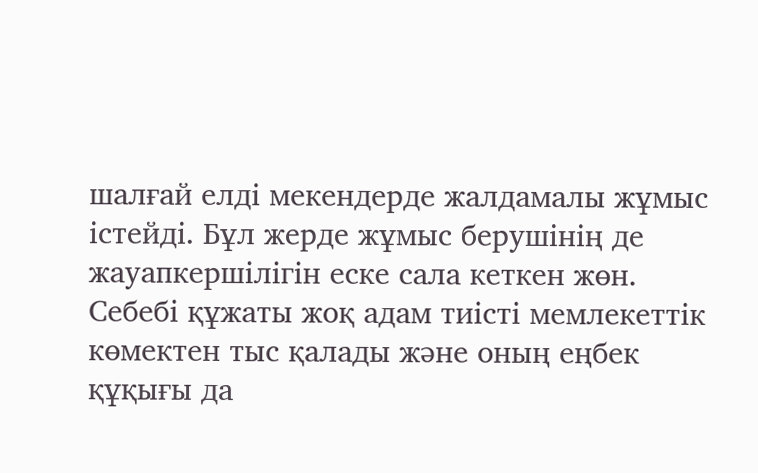шалғай елді мекендерде жалдамалы жұмыс істейді. Бұл жерде жұмыс берушінің де жауапкершілігін еске сала кеткен жөн. Себебі құжаты жоқ адам тиісті мемлекеттік көмектен тыс қалады және оның еңбек құқығы да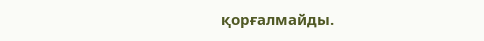қорғалмайды.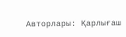Авторлары: Қарлығаш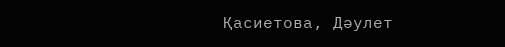Қасиетова, Дәулет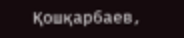Қошқарбаев,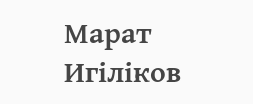Марат Игіліков